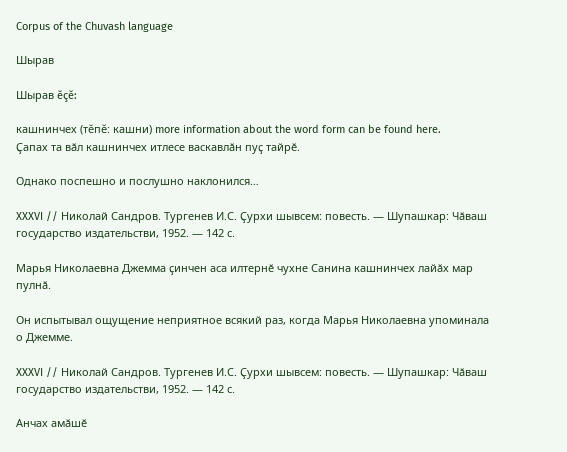Corpus of the Chuvash language

Шырав

Шырав ĕçĕ:

кашнинчех (тĕпĕ: кашни) more information about the word form can be found here.
Ҫапах та вӑл кашнинчех итлесе васкавлӑн пуҫ тайрӗ.

Однако поспешно и послушно наклонился…

XXXVI // Николай Сандров. Тургенев И.С. Ҫурхи шывсем: повесть. — Шупашкар: Чӑваш государство издательстви, 1952. — 142 с.

Марья Николаевна Джемма ҫинчен аса илтернӗ чухне Санина кашнинчех лайӑх мар пулнӑ.

Он испытывал ощущение неприятное всякий раз, когда Марья Николаевна упоминала о Джемме.

XXXVI // Николай Сандров. Тургенев И.С. Ҫурхи шывсем: повесть. — Шупашкар: Чӑваш государство издательстви, 1952. — 142 с.

Анчах амӑшӗ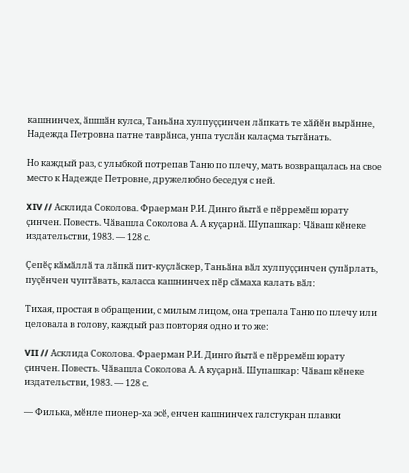кашнинчех, ӑшшӑн кулса, Таньӑна хулпуҫҫинчен лӑпкать те хӑйӗн вырӑнне, Надежда Петровна патне таврӑнса, унпа туслӑн калаҫма тытӑнать.

Но каждый раз, с улыбкой потрепав Таню по плечу, мать возвращалась на свое место к Надежде Петровне, дружелюбно беседуя с ней.

XIV // Асклида Соколова. Фраерман Р.И. Динго йытӑ е пӗрремӗш юрату ҫинчен. Повесть. Чӑвашла Соколова А. А куҫарнӑ. Шупашкар: Чӑваш кӗнеке издательстви, 1983. — 128 с.

Ҫепӗҫ кӑмӑллӑ та лӑпкӑ пит-куҫлӑскер, Таньӑна вӑл хулпуҫҫинчен ҫупӑрлать, пуҫӗнчен чуптӑвать, каласса кашнинчех пӗр сӑмаха калать вӑл:

Тихая, простая в обращении, с милым лицом, она трепала Таню по плечу или целовала в голову, каждый раз повторяя одно и то же:

VII // Асклида Соколова. Фраерман Р.И. Динго йытӑ е пӗрремӗш юрату ҫинчен. Повесть. Чӑвашла Соколова А. А куҫарнӑ. Шупашкар: Чӑваш кӗнеке издательстви, 1983. — 128 с.

— Филька, мӗнле пионер-ха эсӗ, енчен кашнинчех галстукран плавки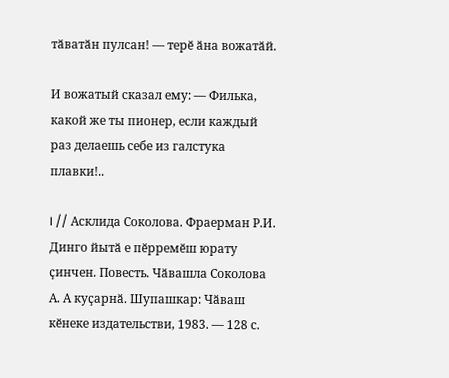тӑватӑн пулсан! — терӗ ӑна вожатӑй.

И вожатый сказал ему: — Филька, какой же ты пионер, если каждый раз делаешь себе из галстука плавки!..

I // Асклида Соколова. Фраерман Р.И. Динго йытӑ е пӗрремӗш юрату ҫинчен. Повесть. Чӑвашла Соколова А. А куҫарнӑ. Шупашкар: Чӑваш кӗнеке издательстви, 1983. — 128 с.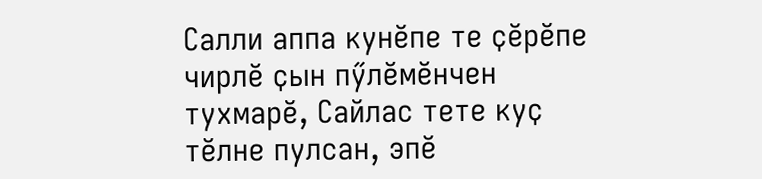Салли аппа кунӗпе те ҫӗрӗпе чирлӗ ҫын пӳлӗмӗнчен тухмарӗ, Сайлас тете куҫ тӗлне пулсан, эпӗ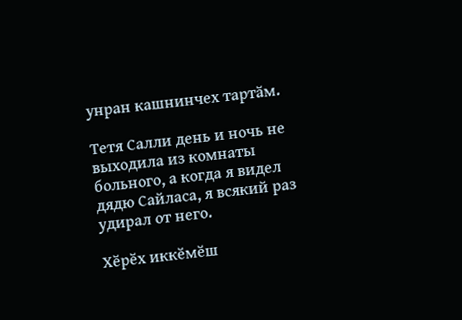унран кашнинчех тартӑм.

Тетя Салли день и ночь не выходила из комнаты больного, а когда я видел дядю Сайласа, я всякий раз удирал от него.

Хӗрӗх иккӗмӗш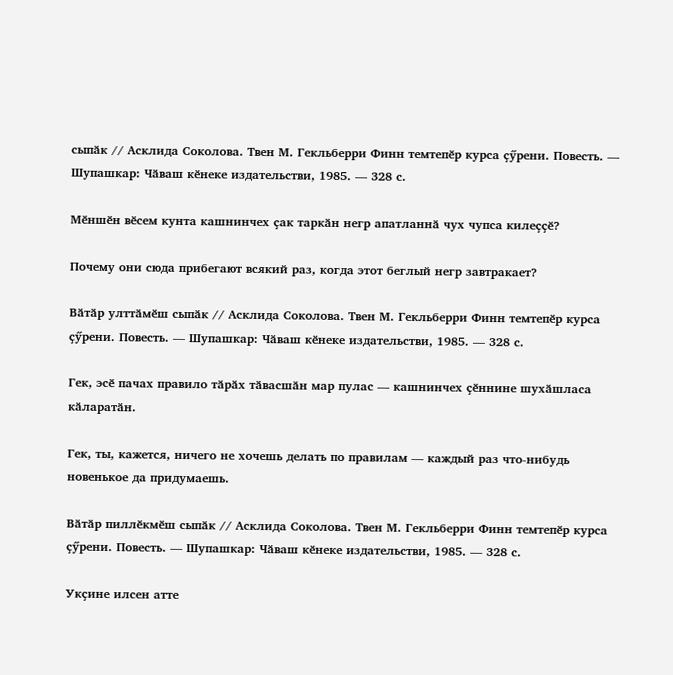сыпӑк // Асклида Соколова. Твен М. Гекльберри Финн темтепӗр курса ҫӳрени. Повесть. — Шупашкар: Чӑваш кӗнеке издательстви, 1985. — 328 с.

Мӗншӗн вӗсем кунта кашнинчех ҫак таркӑн негр апатланнӑ чух чупса килеҫҫӗ?

Почему они сюда прибегают всякий раз, когда этот беглый негр завтракает?

Вӑтӑр улттӑмӗш сыпӑк // Асклида Соколова. Твен М. Гекльберри Финн темтепӗр курса ҫӳрени. Повесть. — Шупашкар: Чӑваш кӗнеке издательстви, 1985. — 328 с.

Гек, эсӗ пачах правило тӑрӑх тӑвасшӑн мар пулас — кашнинчех ҫӗннине шухӑшласа кӑларатӑн.

Гек, ты, кажется, ничего не хочешь делать по правилам — каждый раз что-нибудь новенькое да придумаешь.

Вӑтӑр пиллӗкмӗш сыпӑк // Асклида Соколова. Твен М. Гекльберри Финн темтепӗр курса ҫӳрени. Повесть. — Шупашкар: Чӑваш кӗнеке издательстви, 1985. — 328 с.

Укҫине илсен атте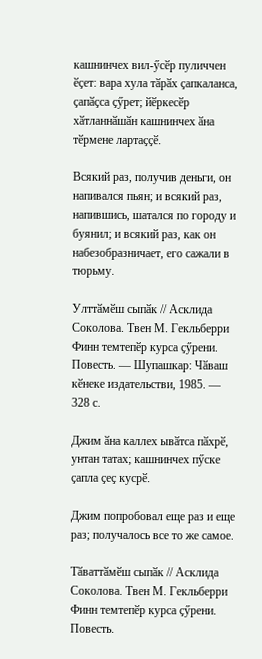кашнинчех вил-ӳсӗр пуличчен ӗҫет: вара хула тӑрӑх ҫапкаланса, ҫапӑҫса ҫӳрет; йӗркесӗр хӑтланнӑшӑн кашнинчех ӑна тӗрмене лартаҫҫӗ.

Всякий раз, получив деньги, он напивался пьян; и всякий раз, напившись, шатался по городу и буянил; и всякий раз, как он набезобразничает, его сажали в тюрьму.

Улттӑмӗш сыпӑк // Асклида Соколова. Твен М. Гекльберри Финн темтепӗр курса ҫӳрени. Повесть. — Шупашкар: Чӑваш кӗнеке издательстви, 1985. — 328 с.

Джим ӑна каллех ывӑтса пӑхрӗ, унтан татах; кашнинчех пӳске ҫапла ҫеҫ кусрӗ.

Джим попробовал еще раз и еще раз; получалось все то же самое.

Тӑваттӑмӗш сыпӑк // Асклида Соколова. Твен М. Гекльберри Финн темтепӗр курса ҫӳрени. Повесть.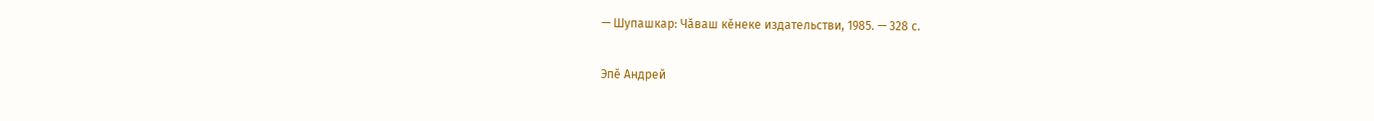— Шупашкар: Чӑваш кӗнеке издательстви, 1985. — 328 с.

Эпӗ Андрей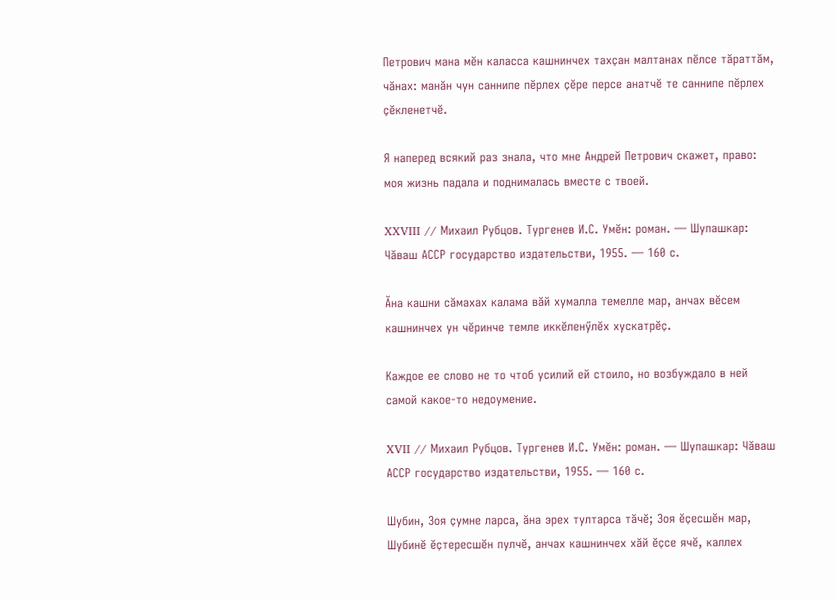Петрович мана мӗн каласса кашнинчех тахҫан малтанах пӗлсе тӑраттӑм, чӑнах: манӑн чун саннипе пӗрлех ҫӗре персе анатчӗ те саннипе пӗрлех ҫӗкленетчӗ.

Я наперед всякий раз знала, что мне Андрей Петрович скажет, право: моя жизнь падала и поднималась вместе с твоей.

XXVIII // Михаил Рубцов. Тургенев И.С. Умӗн: роман. — Шупашкар: Чӑваш АССР государство издательстви, 1955. — 160 с.

Ӑна кашни сӑмахах калама вӑй хумалла темелле мар, анчах вӗсем кашнинчех ун чӗринче темле иккӗленӳлӗх хускатрӗҫ.

Каждое ее слово не то чтоб усилий ей стоило, но возбуждало в ней самой какое-то недоумение.

XVII // Михаил Рубцов. Тургенев И.С. Умӗн: роман. — Шупашкар: Чӑваш АССР государство издательстви, 1955. — 160 с.

Шубин, Зоя ҫумне ларса, ӑна эрех тултарса тӑчӗ; Зоя ӗҫесшӗн мар, Шубинӗ ӗҫтересшӗн пулчӗ, анчах кашнинчех хӑй ӗҫсе ячӗ, каллех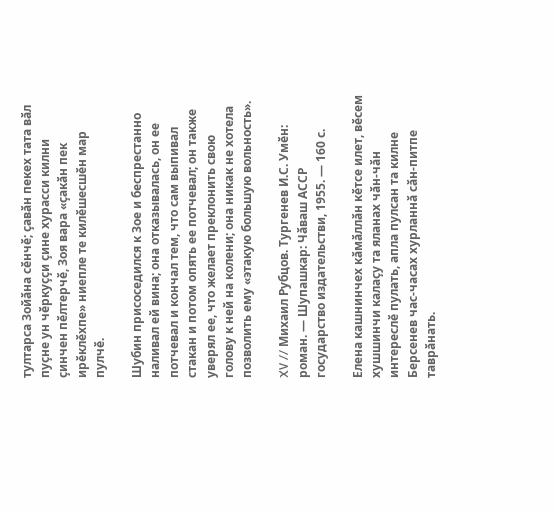тултарса Зойӑна сӗнчӗ; ҫавӑн пекех тата вӑл пуҫне ун чӗркуҫҫи ҫине хурасси килни ҫинчен пӗлтерчӗ, Зоя вара «ҫакӑн пек ирӗклӗхпе» ниепле те килӗшесшӗн мар пулчӗ.

Шубин присоседился к Зое и беспрестанно наливал ей вина; она отказывалась, он ее потчевал и кончал тем, что сам выпивал стакан и потом опять ее потчевал; он также уверял ее, что желает преклонить свою голову к ней на колени; она никак не хотела позволить ему «этакую большую вольность».

XV // Михаил Рубцов. Тургенев И.С. Умӗн: роман. — Шупашкар: Чӑваш АССР государство издательстви, 1955. — 160 с.

Елена кашнинчех кӑмӑллӑн кӗтсе илет, вӗсем хушшинчи калаҫу та яланах чӑн-чӑн интереслӗ пулать, апла пулсан та килне Берсенев час-часах хурланнӑ сӑн-питпе таврӑнать.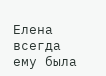Елена всегда ему была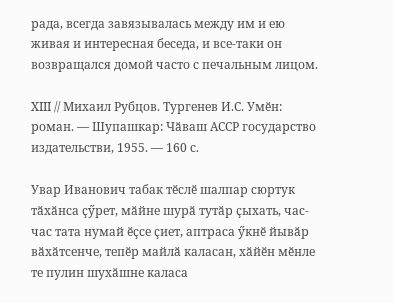рада, всегда завязывалась между им и ею живая и интересная беседа, и все-таки он возвращался домой часто с печальным лицом.

XIII // Михаил Рубцов. Тургенев И.С. Умӗн: роман. — Шупашкар: Чӑваш АССР государство издательстви, 1955. — 160 с.

Увар Иванович табак тӗслӗ шалпар сюртук тӑхӑнса ҫӳрет, мӑйне шурӑ тутӑр ҫыхать, час-час тата нумай ӗҫсе ҫиет, аптраса ӳкнӗ йывӑр вӑхӑтсенче, тепӗр майлӑ каласан, хӑйӗн мӗнле те пулин шухӑшне каласа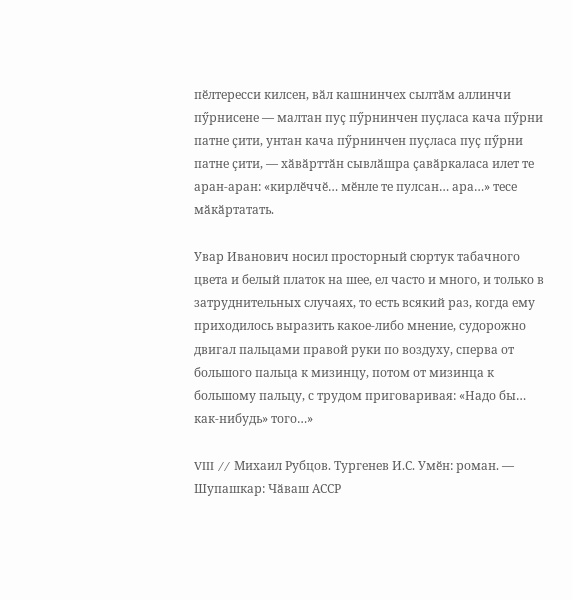пӗлтересси килсен, вӑл кашнинчех сылтӑм аллинчи пӳрнисене — малтан пуҫ пӳрнинчен пуҫласа кача пӳрни патне ҫити, унтан кача пӳрнинчен пуҫласа пуҫ пӳрни патне ҫити, — хӑвӑрттӑн сывлӑшра ҫавӑркаласа илет те аран-аран: «кирлӗччӗ… мӗнле те пулсан… ара…» тесе мӑкӑртатать.

Увар Иванович носил просторный сюртук табачного цвета и белый платок на шее, ел часто и много, и только в затруднительных случаях, то есть всякий раз, когда ему приходилось выразить какое-либо мнение, судорожно двигал пальцами правой руки по воздуху, сперва от большого пальца к мизинцу, потом от мизинца к большому пальцу, с трудом приговаривая: «Надо бы… как-нибудь» того…»

VIII // Михаил Рубцов. Тургенев И.С. Умӗн: роман. — Шупашкар: Чӑваш АССР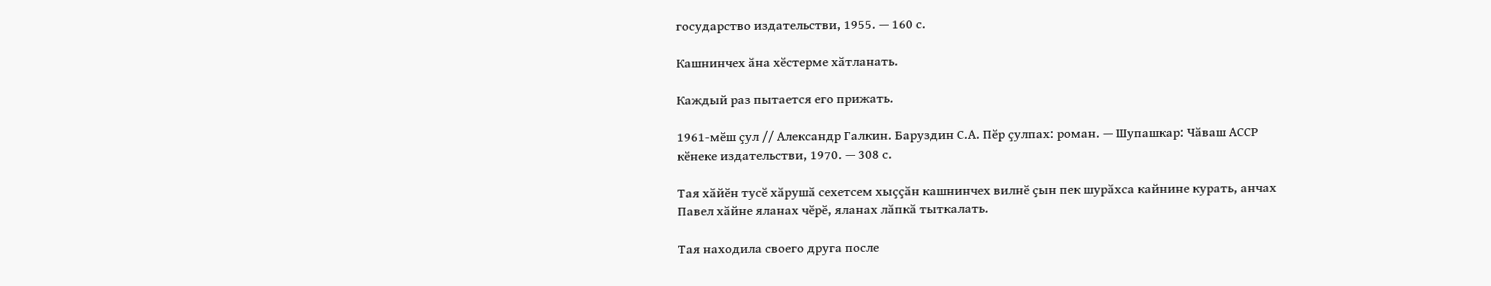государство издательстви, 1955. — 160 с.

Кашнинчех ӑна хӗстерме хӑтланать.

Каждый раз пытается его прижать.

1961-мӗш ҫул // Александр Галкин. Баруздин С.А. Пӗр ҫулпах: роман. — Шупашкар: Чӑваш АССР кӗнеке издательстви, 1970. — 308 с.

Тая хӑйӗн тусӗ хӑрушӑ сехетсем хыҫҫӑн кашнинчех вилнӗ ҫын пек шурӑхса кайнине курать, анчах Павел хӑйне яланах чӗрӗ, яланах лӑпкӑ тыткалать.

Тая находила своего друга после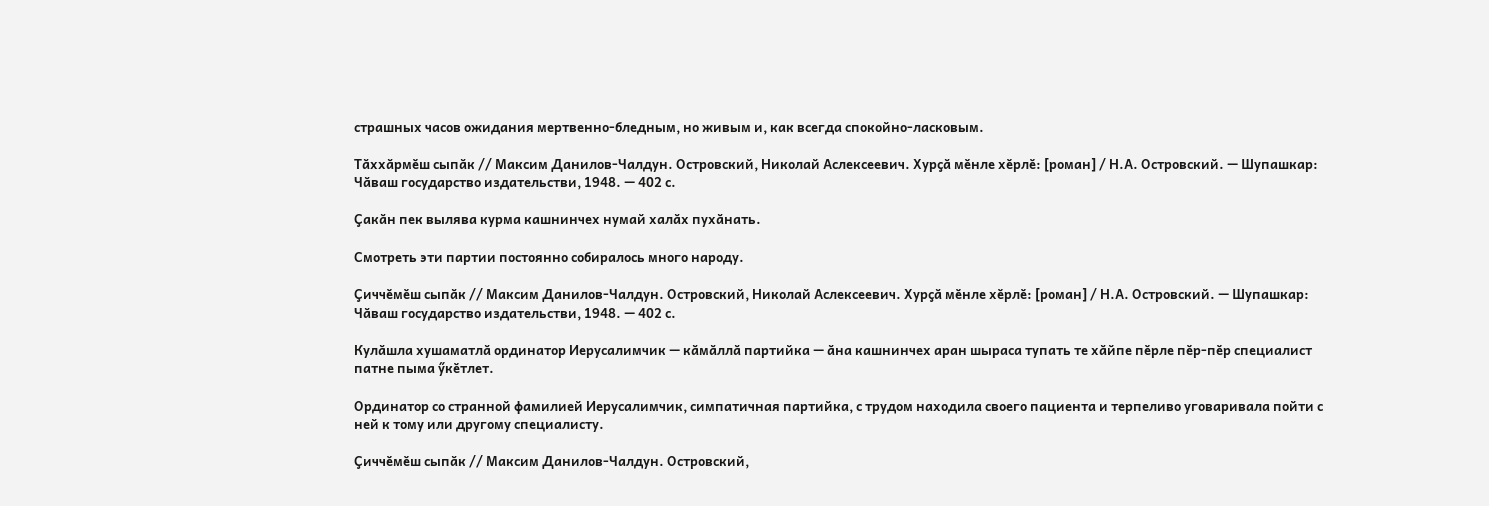страшных часов ожидания мертвенно-бледным, но живым и, как всегда спокойно-ласковым.

Тӑххӑрмӗш сыпӑк // Максим Данилов-Чалдун. Островский, Николай Аслексеевич. Хурҫӑ мӗнле хӗрлӗ: [роман] / Н.А. Островский. — Шупашкар: Чӑваш государство издательстви, 1948. — 402 с.

Ҫакӑн пек вылява курма кашнинчех нумай халӑх пухӑнать.

Смотреть эти партии постоянно собиралось много народу.

Ҫиччӗмӗш сыпӑк // Максим Данилов-Чалдун. Островский, Николай Аслексеевич. Хурҫӑ мӗнле хӗрлӗ: [роман] / Н.А. Островский. — Шупашкар: Чӑваш государство издательстви, 1948. — 402 с.

Кулӑшла хушаматлӑ ординатор Иерусалимчик — кӑмӑллӑ партийка — ӑна кашнинчех аран шыраса тупать те хӑйпе пӗрле пӗр-пӗр специалист патне пыма ӳкӗтлет.

Ординатор со странной фамилией Иерусалимчик, симпатичная партийка, с трудом находила своего пациента и терпеливо уговаривала пойти с ней к тому или другому специалисту.

Ҫиччӗмӗш сыпӑк // Максим Данилов-Чалдун. Островский,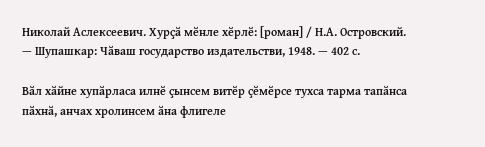Николай Аслексеевич. Хурҫӑ мӗнле хӗрлӗ: [роман] / Н.А. Островский. — Шупашкар: Чӑваш государство издательстви, 1948. — 402 с.

Вӑл хӑйне хупӑрласа илнӗ ҫынсем витӗр ҫӗмӗрсе тухса тарма тапӑнса пӑхнӑ, анчах хролинсем ӑна флигеле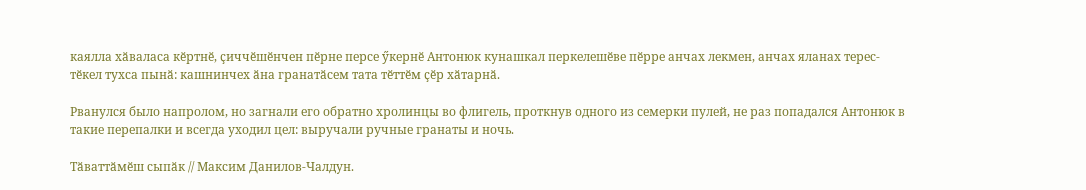каялла хӑваласа кӗртнӗ, ҫиччӗшӗнчен пӗрне персе ӳкернӗ Антонюк кунашкал перкелешӗве пӗрре анчах лекмен, анчах яланах терес-тӗкел тухса пынӑ: кашнинчех ӑна гранатӑсем тата тӗттӗм ҫӗр хӑтарнӑ.

Рванулся было напролом, но загнали его обратно хролинцы во флигель, проткнув одного из семерки пулей, не раз попадался Антонюк в такие перепалки и всегда уходил цел: выручали ручные гранаты и ночь.

Тӑваттӑмӗш сыпӑк // Максим Данилов-Чалдун.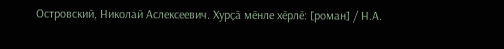Островский, Николай Аслексеевич. Хурҫӑ мӗнле хӗрлӗ: [роман] / Н.А.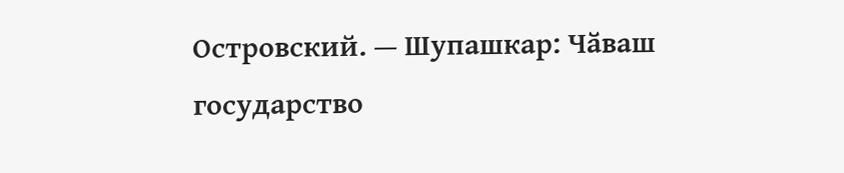Островский. — Шупашкар: Чӑваш государство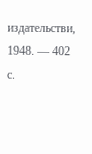издательстви, 1948. — 402 с.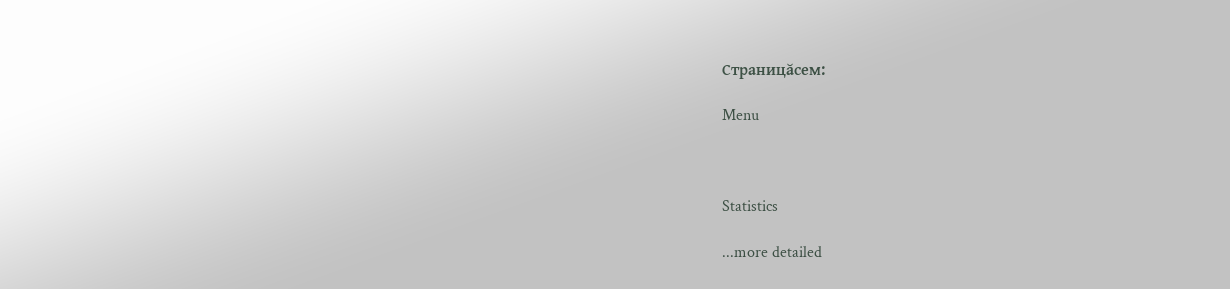Страницăсем:

Menu



Statistics

...more detailed